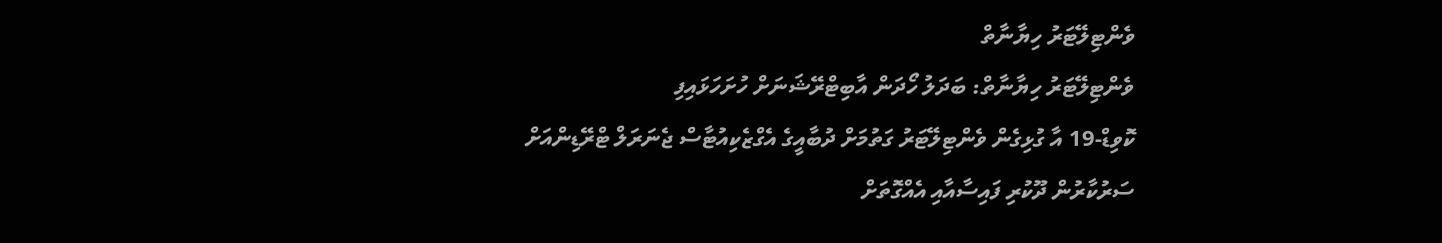ވެންޓިލޭޓަރު ހިޔާނާތް
ވެންޓިލޭޓަރު ހިޔާނާތް: ބަދަލު ހޯދަން އާބިޓްރޭޝަނަށް ހުށަހަޅައިފި
ކޮވިޑް-19 އާ ގުޅިގެން ވެންޓިލޭޓަރު ގަތުމަށް ދުބާއީގެ އެގްޒެކިއުޓާސް ޖެނަރަލް ޓްރޭޑިންއަށް ސަރުކާރުން ދޫކުރި ފައިސާއާއި އެއްގޮތަށް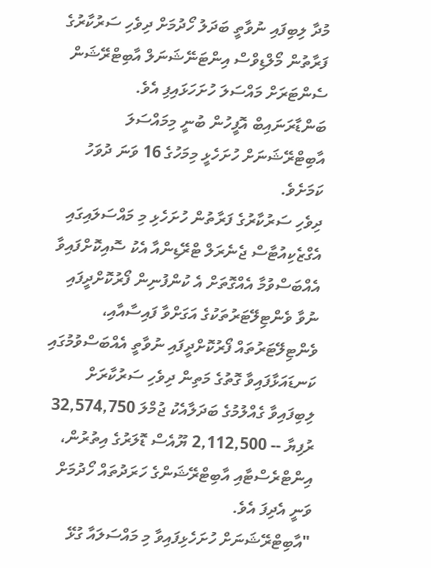މުދާ ލިބިފައި ނުވާތީ ބަދަލު ހޯދުމަށް ދިވެހި ސަރުކާރުގެ ފަރާތުން މޯލްޑިވްސް އިންޓަނޭޝަނަލް އާބިޓްރޭޝަން ސެންޓަރަށް މައްސަލަ ހުށަހަޅައިފި އެވެ.
ބަންޑާރަނައިބް އޮފީހުން ބުނީ މިމައްސަލަ އާބިޓްރޭޝަނަށް ހުށަހެޅީ މިމަހުގެ 16 ވަނަ ދުވަހު ކަމަށެވެ.
ދިވެހި ސަރުކާރުގެ ފަރާތުން ހުށަހެޅި މި މައްސަލައިގައި އެގްޒެކިއުޓާސް ޖެނެރަލް ޓްރޭޑިންއާ އެކު ސޮއިކޮށްފައިވާ އެއްބަސްވުމާ އެއްގޮތަށް އެ ކުންފުނިން ފޯރުކޮށްދީފައި ނުވާ ވެންޓިލޭޓަރުތަކުގެ އަގަށްވާ ފައިސާއާއި، ވެންޓިލޭޓަރުތައް ފޯރުކޮށްދީފައި ނުވާތީ އެއްބަސްވުމުގައި ކަނޑައަޅާފައިވާ ގޮތުގެ މަތިން ދިވެހި ސަރުކާރަށް ލިބިފައިވާ ގެއްލުމުގެ ބަދަލާއެކު ޖުމްލަ 32,574,750 ރުފިޔާ -- 2,112,500 ޔޫއެސް ޑޮލަރުގެ އިތުރުން، އިންޓްރެސްޓާއި އާބިޓްރޭޝަންގެ ހަރަދުތައް ހޯދުމަށް ވަނީ އެދިފަ އެވެ.
"އާބިޓްރޭޝަނަށް ހުށަހެޅިފައިވާ މި މައްސަލައާ ގުޅޭ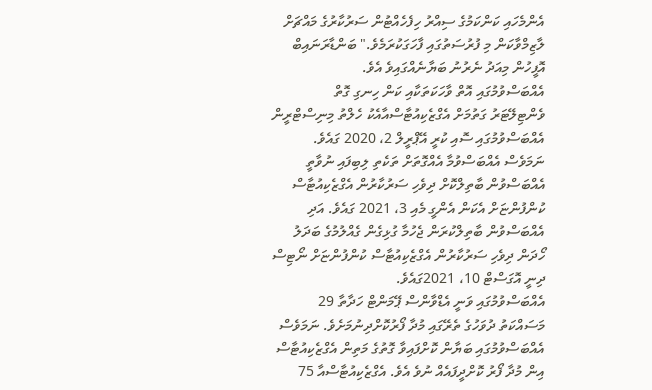އެންމެހައި ކަންކަމުގެ ސިއްރު ހިފެހެއްޓުން ސަރުކާރުގެ މައްޗަށް ލާޒިމްވާކަން މި ފުރުސަތުގައި ފާހަގަކުރަމެވެ." ބަންޑާރަނައިބް އޮފީހުން މިއަދު ނެރުނު ބަޔާނެއްގައިވެ އެވެ.
އެއްބަސްވުމުގައި އޮތް ވާހަކަތަކާއި ކަން ހިނގި ގޮތް
ވެންޓިލޭޓަރު ގަތުމަށް އެގްޒެކިއުޓާސްއާއެކު ހެލްތު މިނިސްޓްރީން އެއްބަސްވުމުގައި ސޮއި ކުރީ އޭޕްރީލް 2، 2020 ގައެވެ. ނަމަވެސް އެއްބަސްވުމާ އެއްގޮތަށް ތަކެތި ލިބިފައި ނުވާތީ އެއްބަސްވުން ބާތިލްކޮށް ދިވެހި ސަރުކާރުން އެގްޒެކިއުޓާސް ކުންފުންޏަށް އެކަން އެންގީ މެއި 3، 2021 ގައެވެ. އަދި އެއްބަސްވުން ބާތިލްކުރަން ޖެހުމާ ގުޅިގެން ގެއްލުމުގެ ބަދަލު ހޯދަން ދިވެހި ސަރުކާރުން އެގްޒެކިއުޓާސް ކުންފުންޏަށް ނޯޓިސް ދިނީ އޮގަސްޓް 10، 2021ގައެވެ.
އެއްބަސްވުމުގައި ވަނީ އެޑްވާންސް ޕޭމަންޓް ހަދާތާ 29 މަސައްކަތު ދުވަހުގެ ތެރޭގައި މުދާ ފޯރުކޮށްދިނުމަށެވެ. ނަމަވެސް އެއްބަސްވުމުގައި ބަޔާން ކޮށްފައިވާ ގޮތުގެ މަތިން އެގްޒެކިއުޓާސް އިން މުދާ ފޯރު ކޮށްދީފައެއް ނުވެ އެވެ. އެގްޒެކިއުޓާސްއާ 75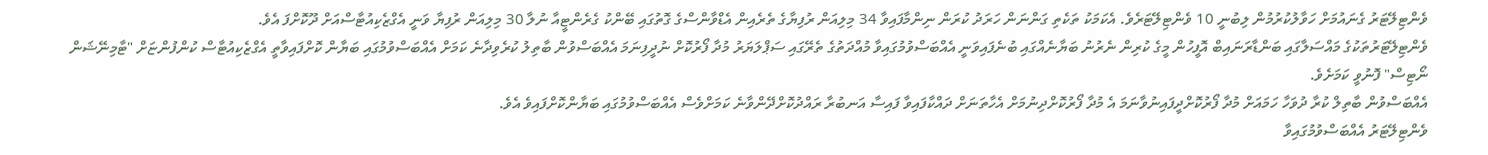ވެންޓިލޭޓަރު ގެނައުމަށް ހަވާލުކުރުމުން ލިބުނީ 10 ވެންޓިލޭޓަރެވެ. އެކަމަކު ތަކެތި ގަންނަން ހަރަދު ކުރަން ނިންމާފައިވާ 34 މިލިއަން ރުފިޔާގެ ތެރެއިން އެޑްވާންސްގެ ގޮތުގައި ބޭންކު ގެރެންޓީއާ ނުލާ 30 މިލިއަން ރުފިޔާ ވަނީ އެގްޒެކިއުޓާސްއަށް ދޫކޮށްފަ އެވެ.
ވެންޓިލޭޓަރުތަކުގެ މައްސަލާގައި ބަންޑާރަނައިބް އޮފީހުން މީގެ ކުރިން ނެރުނު ބަޔާނެއްގައި ބުނެފައިވަނީ އެއްބަސްވުމުގައިވާ މުއްދަތުގެ ތެރޭގައި ސަޕްލަޔަރު މުދާ ފޯރުކޮށް ނުދީފިނަމަ އެއްބަސްވުން ބާތިލު ކުރެވިދާނެ ކަމަށް އެއްބަސްވުމުގައި ބަޔާން ކޮށްފައިވާތީ އެގްޒެކިއުޓާސް ކުންފުންޏަށް "ޓާމިނޭޝަން ނޯޓިސް" ފޮނުވީ ކަމަށެވެ.
އެއްބަސްވުން ބާތިލް ކުރާ ދުވަހާ ހަމައަށް މުދާ ފޯރުކޮށްދީފައިނުވާނަމަ އެ މުދާ ފޯރުކޮށްދިނުމަށް އެހާތަނަށް ދައްކާފައިވާ ފައިސާ އަނބުރާ ރައްދުކޮށްދޭންވާނެ ކަމަށްވެސް އެއްބަސްވުމުގައި ބަޔާންކޮށްފައިވެ އެވެ.
ވެންޓިލޭޓަރު އެއްބަސްވުމުގައިވާ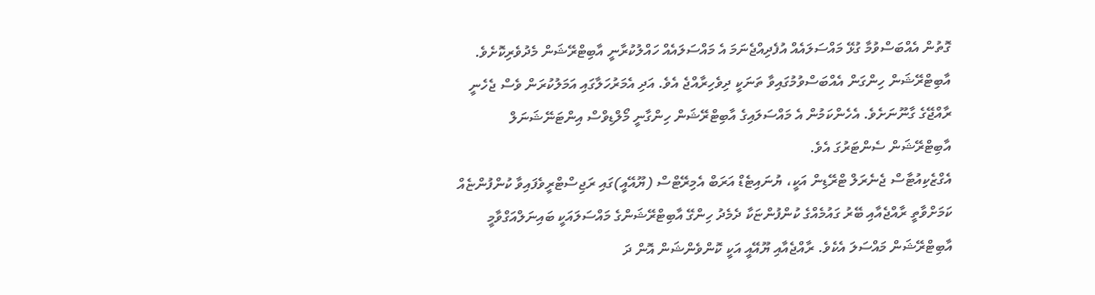ގޮތުން އެއްބަސްވުމާ ގުޅޭ މައްސަލައެއް އުފެދިއްޖެނަމަ އެ މައްސަލައެއް ހައްލުކުރާނީ އާބިޓްރޭޝަން މެދުވެރިކޮށެވެ. އާބިޓްރޭޝަން ހިންގަން އެއްބަސްވުމުގައިވާ ތަނަކީ ދިވެހިރާއްޖެ އެވެ. އަދި އެމަރުހަލާގައި އަމަލުކުރަން ވެސް ޖެހެނީ ރާއްޖޭގެ ގާނޫނަށެވެ. އެހެންކަމުން އެ މައްސަލައިގެ އާބިޓްރޭޝަން ހިންގާނީ މޯލްޑިވްސް އިންޓަނޭޝަނަލް އާބިޓްރޭޝަން ސެންޓަރުގަ އެވެ.
އެގްޒެކިއުޓާސް ޖެނެރަލް ޓްރޭޑިން އަކީ، ޔުނައިޓެޑް އަރަބް އެމިރޭޓްސް (ޔޫއޭއީ)ގައި ރަޖިސްޓްރީވެފައިވާ ކުންފުންޏެއް ކަމަށްވާތީ ރާއްޖެއާއި ބޭރު ގައުމެއްގެ ކުންފުންޏަކާ ދެމެދު ހިންގޭ އާބިޓްރޭޝަންގެ މައްސަލައަކީ ބައިނަލްއަގްވާމީ އާބިޓްރޭޝަން މައްސަލަ އެކެވެ. ރާއްޖެއާއި ޔޫއޭއީ އަކީ ކޮންވެންޝަން އޮން ދަ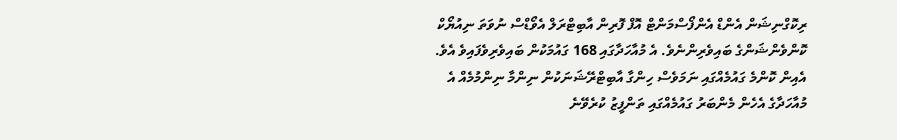ރިކޮގްނިޝަން އެންޑް އެންފޯސްމަންޓް އޮފް ފޮރިން އާބިޓްރަލް އެވޯޑްސް ނުވަތަ ނިއުޔޯކް ކޮންވެންޝަންގެ ބައިވެރިންނެވެ. އެ މުއާހަދާގައި 168 ގައުމަކުން ބައިވެރިވެފައިވެ އެވެ. އެއިން ކޮންމެ ގައުމެއްގައި ނަމަވެސް ހިންގާ އާބިޓްރޭޝަނަކުން ނިންމާ ނިންމުމެއް އެ މުއާހަދާގެ އެހެން މެންބަރު ގައުމެއްގައި ތަންފީޒު ކުރެވޭނެ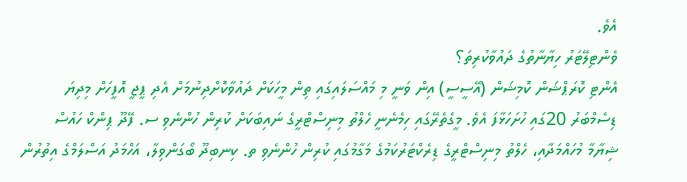އެވެ.
ވެންޓިލޭޓަރު ހިޔާނާތުގެ ދައުވާކުރިތަ؟
އެންޓި ކޮރަޕްޝަން ކޮމިޝަން (އޭސީސީ) އިން ވަނީ މި މައްސަލައިގައި ތިން މީހަކަށް ދައުވާކޮށްދިނުމަށް އެދި ޕީޖީ އޮފީހަށް މިދިޔަ ޑިސެމްބަރު 20ގައި ހުށަހަޅާފަ އެވެ. މީގެތެރޭގައި ހިމެނެނީ ހެލްތު މިނިސްޓްރީގެ ނައިބަކަށް ކުރިން ހުންނެވި ސ. ފޭދޫ ޕިންކް ހައުސް ޝިޔާމާ މުހައްމަދާއި، ހެލްތު މިނިސްޓްރީގެ ޑިރެކްޓަރުކަމުގެ މަގާމުގައި ކުރިން ހުންނެވި ތ. ކިނބިދޫ ބޯގަންވިލާ، އަހްމަދު އަސްލަމްގެ އިތުރުން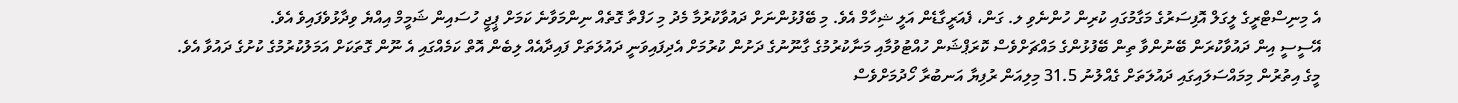އެ މިނިސްޓްރީގެ ލީގަލް އޮފިސަރުގެ މަގާމުގައި ކުރިން ހުންނެވި ލ. ގަން، ފެއަރީގާޑެން އަލީ ޝިހާމް އެވެ. މި ބޭފުޅުންނަށް ދައުވާކުރުމާ މެދު މި ހަފްތާ ގޮތެއް ނިންމަވާނެ ކަމަށް ޕީޖީ ހުސައިން ޝަމީމް އިއްޔެ ވިދާޅުވެފައިވެ އެވެ.
އޭސީސީ އިން ދައުވާކުރަން ބޭނުންވާ ތިން ބޭފުޅުންގެ މައްޗަށްވެސް ކޮރަޕްޝަން ހުއްޓުވުމާއި މަނާކުރުމުގެ ގާނޫނުގެ ދަށުން ކުރުމަށް އެދިފައިވަނީ ދައުލަތަށް ފައިދާއެއް ލިބެން އޮތް ކަމެއްގައި އެ ނޫން ގޮތަކަށް އަމަލުކުރުމުގެ ކުށުގެ ދައުވާ އެވެ. މީގެ އިތުރުން މިމައްސަލައިގައި ދައުލަތަށް ގެއްލުނު 31.5 މިލިއަން ރުފިޔާ އަނބުރާ ހޯދުމަށްވެސް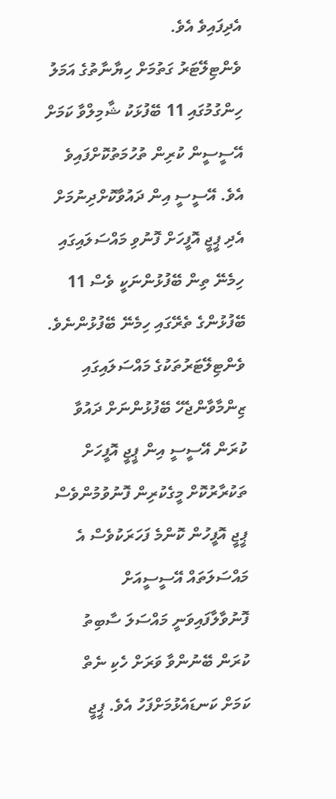އެދިފައިވެ އެވެ.
ވެންޓިލޭޓަރު ގަތުމަށް ހިޔާނާތުގެ އަމަލު ހިންގުމުގައި 11 ބޭފުޅަކު ޝާމިލްވާ ކަމަށް އޭސީސީން ކުރިން ތުހުމަތުކޮށްފައިވެ އެވެ. އޭސީސީ އިން ދައުވާކޮށްދިނުމަށް އެދި ޕީޖީ އޮފީހަށް ފޮނުވި މައްސަލައިގައި ހިމެނޭ ތިން ބޭފުޅުންނަކީ ވެސް 11 ބޭފުޅުންގެ ތެރޭގައި ހިމެނޭ ބޭފުޅުންނެވެ.
ވެންޓިލޭޓަރުތަކުގެ މައްސަލައިގައި ޒިންމާވާންޖެހޭ ބޭފުޅުންނަށް ދައުވާ ކުރަން އޭސީސީ އިން ޕީޖީ އޮފީހަށް ތަކުރާރުކޮށް މީގެކުރިން ފޮނުވުމުންވެސް ޕީޖީ އޮފީހުން ކޮންމެ ފަހަރަކުވެސް އެ މައްސަލަތައް އޭސީސީއަށް ފޮނުވާލާފައިވަނީ މައްސަލަ ސާބިތު ކުރަން ބޭނުންވާ ވަރަށް ހެކި ނެތް ކަމަށް ކަނޑައެޅުމަށްފަހު އެވެ. ޕީޖީ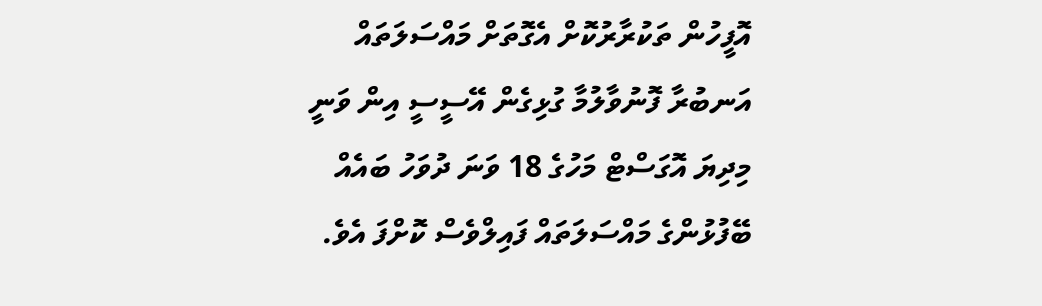އޮފީހުން ތަކުރާރުކޮށް އެގޮތަށް މައްސަލަތައް އަނބުރާ ފޮނުވާލުމާ ގުޅިގެން އޭސީސީ އިން ވަނީ މިދިޔަ އޮގަސްޓް މަހުގެ 18 ވަނަ ދުވަހު ބައެއް ބޭފުޅުންގެ މައްސަލަތައް ފައިލްވެސް ކޮށްފަ އެވެ.